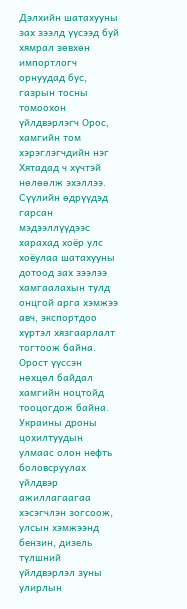Дэлхийн шатахууны зах зээлд үүсээд буй хямрал зөвхөн импортлогч орнуудад бус, газрын тосны томоохон үйлдвэрлэгч Орос, хамгийн том хэрэглэгчдийн нэг Хятадад ч хүчтэй нөлөөлж эхэллээ. Сүүлийн өдрүүдэд гарсан мэдээллүүдээс харахад хоёр улс хоёулаа шатахууны дотоод зах зээлээ хамгаалахын тулд онцгой арга хэмжээ авч, экспортдоо хүртэл хязгаарлалт тогтоож байна.
Орост үүссэн нөхцөл байдал хамгийн ноцтойд тооцогдож байна. Украины дроны цохилтуудын улмаас олон нефть боловсруулах үйлдвэр ажиллагаагаа хэсэгчлэн зогсоож, улсын хэмжээнд бензин, дизель түлшний үйлдвэрлэл зуны улирлын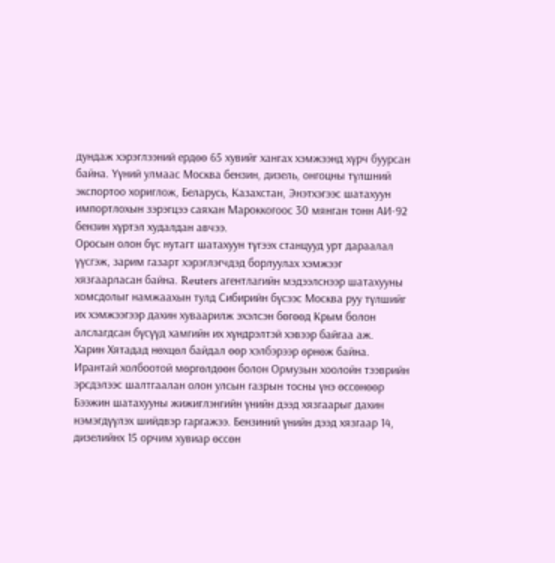дундаж хэрэглээний ердөө 65 хувийг хангах хэмжээнд хүрч буурсан байна. Үүний улмаас Москва бензин, дизель, онгоцны түлшний экспортоо хориглож, Беларусь, Казахстан, Энэтхэгээс шатахуун импортлохын зэрэгцээ саяхан Мароккогоос 30 мянган тонн АИ-92 бензин хүртэл худалдан авчээ.
Оросын олон бүс нутагт шатахуун түгээх станцууд урт дараалал үүсгэж, зарим газарт хэрэглэгчдэд борлуулах хэмжээг хязгаарласан байна. Reuters агентлагийн мэдээлснээр шатахууны хомсдолыг намжаахын тулд Сибирийн бүсээс Москва руу түлшийг их хэмжээгээр дахин хуваарилж эхэлсэн бөгөөд Крым болон алслагдсан бүсүүд хамгийн их хүндрэлтэй хэвээр байгаа аж.
Харин Хятадад нөхцөл байдал өөр хэлбэрээр өрнөж байна. Ирантай холбоотой мөргөлдөөн болон Ормузын хоолойн тээврийн эрсдэлээс шалтгаалан олон улсын газрын тосны үнэ өссөнөөр Бээжин шатахууны жижиглэнгийн үнийн дээд хязгаарыг дахин нэмэгдүүлэх шийдвэр гаргажээ. Бензиний үнийн дээд хязгаар 14, дизелийнх 15 орчим хувиар өссөн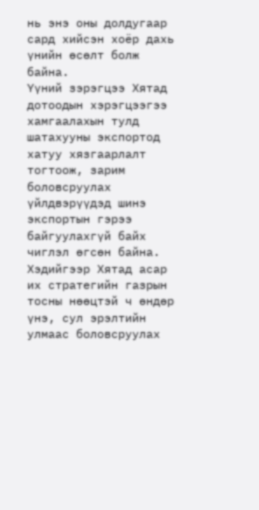нь энэ оны долдугаар сард хийсэн хоёр дахь үнийн өсөлт болж байна.
Үүний зэрэгцээ Хятад дотоодын хэрэгцээгээ хамгаалахын тулд шатахууны экспортод хатуу хязгаарлалт тогтоож, зарим боловсруулах үйлдвэрүүдэд шинэ экспортын гэрээ байгуулахгүй байх чиглэл өгсөн байна. Хэдийгээр Хятад асар их стратегийн газрын тосны нөөцтэй ч өндөр үнэ, сул эрэлтийн улмаас боловсруулах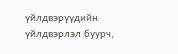үйлдвэрүүдийн үйлдвэрлэл буурч,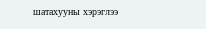шатахууны хэрэглээ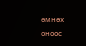өмнөх оноос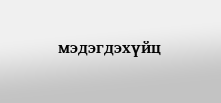мэдэгдэхүйц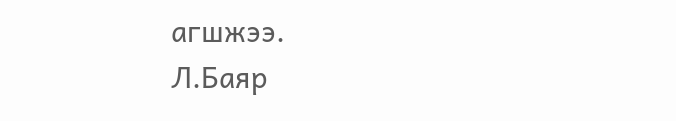агшжээ.
Л.Баяр